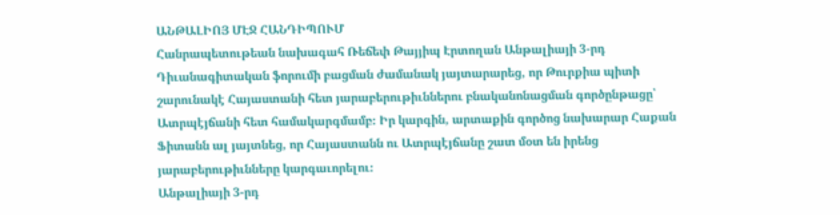ԱՆԹԱԼԻՈՅ ՄԷՋ ՀԱՆԴԻՊՈՒՄ
Հանրապետութեան նախագահ Ռեճեփ Թայյիպ Էրտողան Անթալիայի 3-րդ Դիւանագիտական ֆորումի բացման ժամանակ յայտարարեց, որ Թուրքիա պիտի շարունակէ Հայաստանի հետ յարաբերութիւններու բնականոնացման գործընթացը՝ Ատրպէյճանի հետ համակարգմամբ։ Իր կարգին, արտաքին գործոց նախարար Հաքան Ֆիտանն ալ յայտնեց, որ Հայաստանն ու Ատրպէյճանը շատ մօտ են իրենց յարաբերութիւնները կարգաւորելու։
Անթալիայի 3-րդ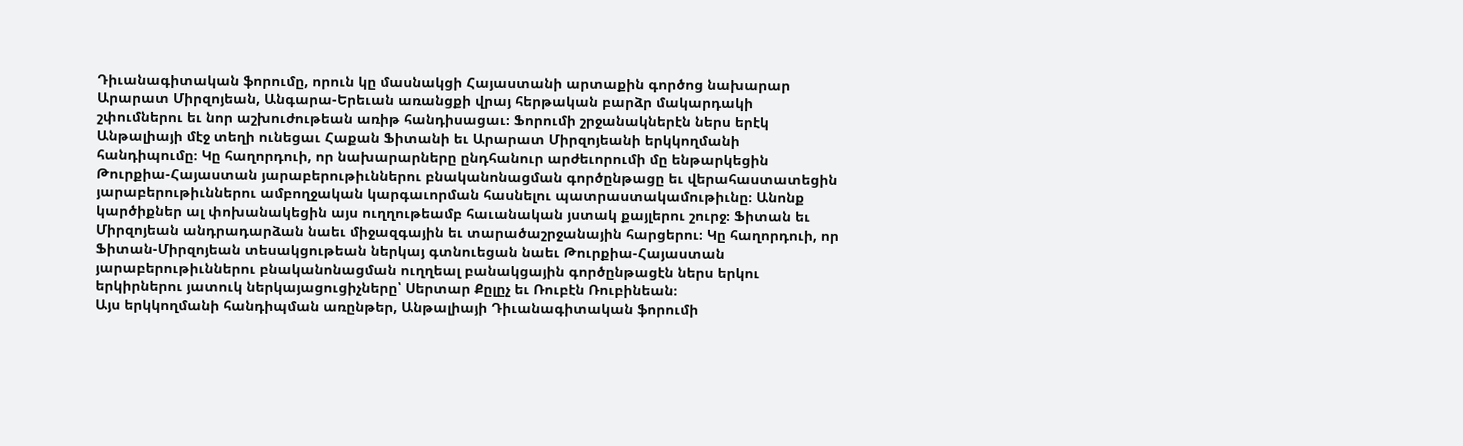Դիւանագիտական ֆորումը, որուն կը մասնակցի Հայաստանի արտաքին գործոց նախարար Արարատ Միրզոյեան, Անգարա-Երեւան առանցքի վրայ հերթական բարձր մակարդակի շփումներու եւ նոր աշխուժութեան առիթ հանդիսացաւ։ Ֆորումի շրջանակներէն ներս երէկ Անթալիայի մէջ տեղի ունեցաւ Հաքան Ֆիտանի եւ Արարատ Միրզոյեանի երկկողմանի հանդիպումը։ Կը հաղորդուի, որ նախարարները ընդհանուր արժեւորումի մը ենթարկեցին Թուրքիա-Հայաստան յարաբերութիւններու բնականոնացման գործընթացը եւ վերահաստատեցին յարաբերութիւններու ամբողջական կարգաւորման հասնելու պատրաստակամութիւնը։ Անոնք կարծիքներ ալ փոխանակեցին այս ուղղութեամբ հաւանական յստակ քայլերու շուրջ։ Ֆիտան եւ Միրզոյեան անդրադարձան նաեւ միջազգային եւ տարածաշրջանային հարցերու։ Կը հաղորդուի, որ Ֆիտան-Միրզոյեան տեսակցութեան ներկայ գտնուեցան նաեւ Թուրքիա-Հայաստան յարաբերութիւններու բնականոնացման ուղղեալ բանակցային գործընթացէն ներս երկու երկիրներու յատուկ ներկայացուցիչները՝ Սերտար Քըլըչ եւ Ռուբէն Ռուբինեան։
Այս երկկողմանի հանդիպման առընթեր, Անթալիայի Դիւանագիտական ֆորումի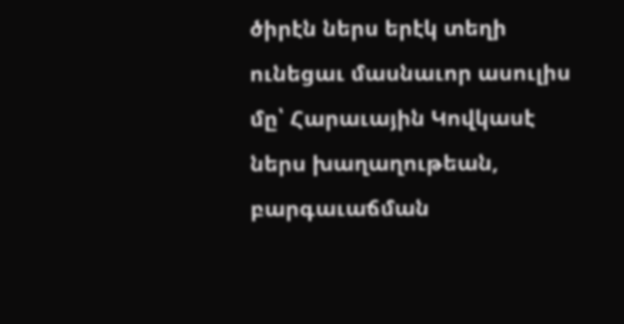ծիրէն ներս երէկ տեղի ունեցաւ մասնաւոր ասուլիս մը՝ Հարաւային Կովկասէ ներս խաղաղութեան, բարգաւաճման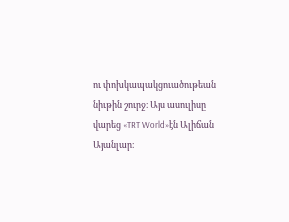ու փոխկապակցուածութեան նիւթին շուրջ։ Այս ասուլիսը վարեց «TRT World»էն Ալիճան Այանլար։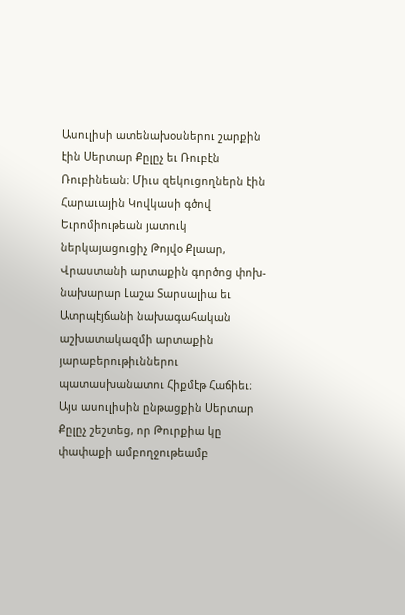Ասուլիսի ատենախօսներու շարքին էին Սերտար Քըլըչ եւ Ռուբէն Ռուբինեան։ Միւս զեկուցողներն էին Հարաւային Կովկասի գծով Եւրոմիութեան յատուկ ներկայացուցիչ Թոյվօ Քլաար, Վրաստանի արտաքին գործոց փոխ-նախարար Լաշա Տարսալիա եւ Ատրպէյճանի նախագահական աշխատակազմի արտաքին յարաբերութիւններու պատասխանատու Հիքմէթ Հաճիեւ։ Այս ասուլիսին ընթացքին Սերտար Քըլըչ շեշտեց, որ Թուրքիա կը փափաքի ամբողջութեամբ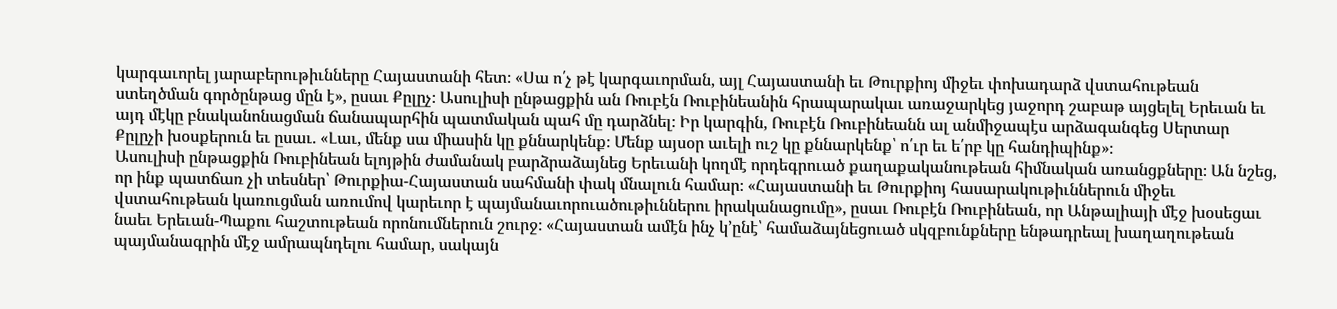կարգաւորել յարաբերութիւնները Հայաստանի հետ։ «Սա ո՛չ թէ կարգաւորման, այլ Հայաստանի եւ Թուրքիոյ միջեւ փոխադարձ վստահութեան ստեղծման գործընթաց մըն է», ըսաւ Քըլըչ։ Ասուլիսի ընթացքին ան Ռուբէն Ռուբինեանին հրապարակաւ առաջարկեց յաջորդ շաբաթ այցելել Երեւան եւ այդ մէկը բնականոնացման ճանապարհին պատմական պահ մը դարձնել։ Իր կարգին, Ռուբէն Ռուբինեանն ալ անմիջապէս արձագանգեց Սերտար Քըլըչի խօսքերուն եւ ըսաւ. «Լաւ, մենք սա միասին կը քննարկենք։ Մենք այսօր աւելի ուշ կը քննարկենք՝ ո՛ւր եւ ե՛րբ կը հանդիպինք»։
Ասուլիսի ընթացքին Ռուբինեան ելոյթին ժամանակ բարձրաձայնեց Երեւանի կողմէ որդեգրուած քաղաքականութեան հիմնական առանցքները։ Ան նշեց, որ ինք պատճառ չի տեսներ՝ Թուրքիա-Հայաստան սահմանի փակ մնալուն համար։ «Հայաստանի եւ Թուրքիոյ հասարակութիւններուն միջեւ վստահութեան կառուցման առումով կարեւոր է պայմանաւորուածութիւններու իրականացումը», ըսաւ Ռուբէն Ռուբինեան, որ Անթալիայի մէջ խօսեցաւ նաեւ Երեւան-Պաքու հաշտութեան որոնումներուն շուրջ։ «Հայաստան ամէն ինչ կ՚ընէ՝ համաձայնեցուած սկզբունքները ենթադրեալ խաղաղութեան պայմանագրին մէջ ամրապնդելու համար, սակայն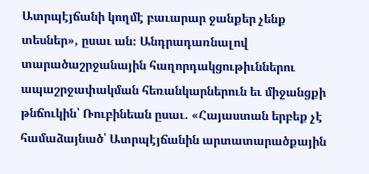Ատրպէյճանի կողմէ բաւարար ջանքեր չենք տեսներ», ըսաւ ան։ Անդրադառնալով տարածաշրջանային հաղորդակցութիւններու ապաշրջափակման հեռանկարներուն եւ միջանցքի թնճուկին՝ Ռուբինեան ըսաւ. «Հայաստան երբեք չէ համաձայնած՝ Ատրպէյճանին արտատարածքային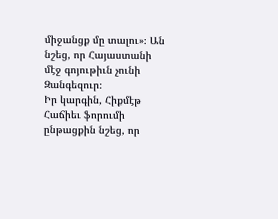միջանցք մը տալու»։ Ան նշեց, որ Հայաստանի մէջ գոյութիւն չունի Զանգեզուր։
Իր կարգին, Հիքմէթ Հաճիեւ ֆորումի ընթացքին նշեց, որ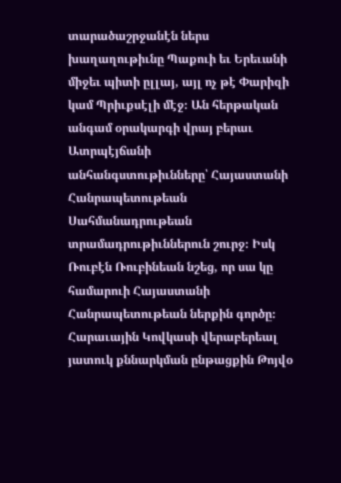տարածաշրջանէն ներս խաղաղութիւնը Պաքուի եւ Երեւանի միջեւ պիտի ըլլայ, այլ ոչ թէ Փարիզի կամ Պրիւքսէլի մէջ։ Ան հերթական անգամ օրակարգի վրայ բերաւ Ատրպէյճանի անհանգստութիւնները՝ Հայաստանի Հանրապետութեան Սահմանադրութեան տրամադրութիւններուն շուրջ։ Իսկ Ռուբէն Ռուբինեան նշեց, որ սա կը համարուի Հայաստանի Հանրապետութեան ներքին գործը։
Հարաւային Կովկասի վերաբերեալ յատուկ քննարկման ընթացքին Թոյվօ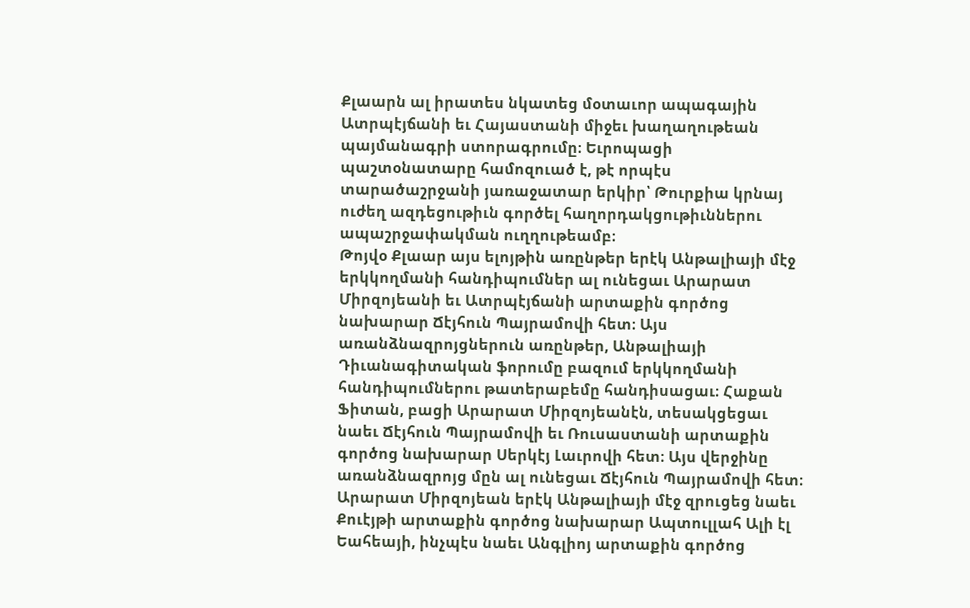Քլաարն ալ իրատես նկատեց մօտաւոր ապագային Ատրպէյճանի եւ Հայաստանի միջեւ խաղաղութեան պայմանագրի ստորագրումը։ Եւրոպացի պաշտօնատարը համոզուած է, թէ որպէս տարածաշրջանի յառաջատար երկիր՝ Թուրքիա կրնայ ուժեղ ազդեցութիւն գործել հաղորդակցութիւններու ապաշրջափակման ուղղութեամբ։
Թոյվօ Քլաար այս ելոյթին առընթեր երէկ Անթալիայի մէջ երկկողմանի հանդիպումներ ալ ունեցաւ Արարատ Միրզոյեանի եւ Ատրպէյճանի արտաքին գործոց նախարար Ճէյհուն Պայրամովի հետ։ Այս առանձնազրոյցներուն առընթեր, Անթալիայի Դիւանագիտական ֆորումը բազում երկկողմանի հանդիպումներու թատերաբեմը հանդիսացաւ։ Հաքան Ֆիտան, բացի Արարատ Միրզոյեանէն, տեսակցեցաւ նաեւ Ճէյհուն Պայրամովի եւ Ռուսաստանի արտաքին գործոց նախարար Սերկէյ Լաւրովի հետ։ Այս վերջինը առանձնազրոյց մըն ալ ունեցաւ Ճէյհուն Պայրամովի հետ։ Արարատ Միրզոյեան երէկ Անթալիայի մէջ զրուցեց նաեւ Քուէյթի արտաքին գործոց նախարար Ապտուլլահ Ալի էլ Եահեայի, ինչպէս նաեւ Անգլիոյ արտաքին գործոց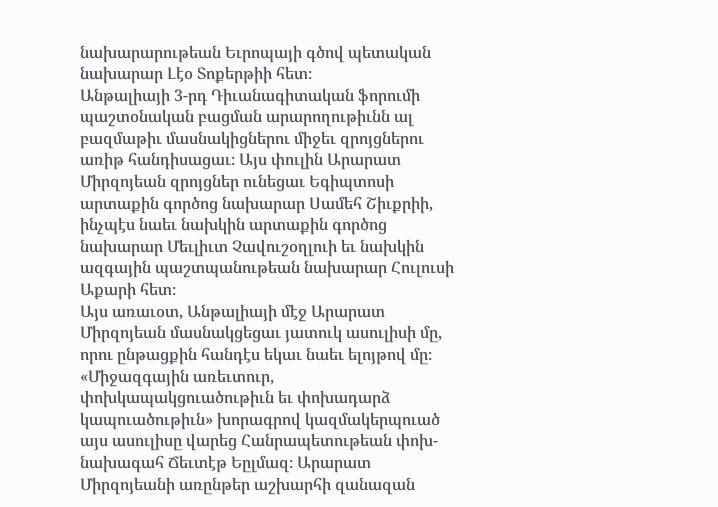նախարարութեան Եւրոպայի գծով պետական նախարար Լէօ Տոքերթիի հետ։
Անթալիայի 3-րդ Դիւանագիտական ֆորումի պաշտօնական բացման արարողութիւնն ալ բազմաթիւ մասնակիցներու միջեւ զրոյցներու առիթ հանդիսացաւ։ Այս փուլին Արարատ Միրզոյեան զրոյցներ ունեցաւ Եգիպտոսի արտաքին գործոց նախարար Սամեհ Շիւքրիի, ինչպէս նաեւ նախկին արտաքին գործոց նախարար Մեւլիւտ Չավուշօղլուի եւ նախկին ազգային պաշտպանութեան նախարար Հուլուսի Աքարի հետ։
Այս առաւօտ, Անթալիայի մէջ Արարատ Միրզոյեան մասնակցեցաւ յատուկ ասուլիսի մը, որու ընթացքին հանդէս եկաւ նաեւ ելոյթով մը։ «Միջազգային առեւտուր, փոխկապակցուածութիւն եւ փոխադարձ կապուածութիւն» խորագրով կազմակերպուած այս ասուլիսը վարեց Հանրապետութեան փոխ-նախագահ Ճեւտէթ Եըլմազ։ Արարատ Միրզոյեանի առընթեր աշխարհի զանազան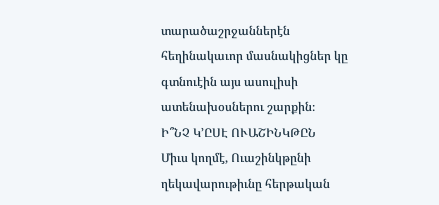տարածաշրջաններէն հեղինակաւոր մասնակիցներ կը գտնուէին այս ասուլիսի ատենախօսներու շարքին։
Ի՞ՆՉ Կ՚ԸՍԷ ՈՒԱՇԻՆԿԹԸՆ
Միւս կողմէ, Ուաշինկթընի ղեկավարութիւնը հերթական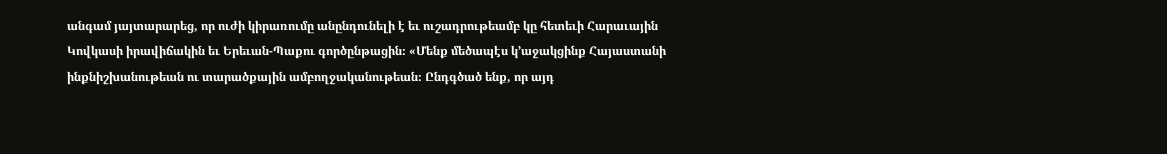անգամ յայտարարեց, որ ուժի կիրառումը անընդունելի է եւ ուշադրութեամբ կը հետեւի Հարաւային Կովկասի իրավիճակին եւ Երեւան-Պաքու գործընթացին։ «Մենք մեծապէս կ՚աջակցինք Հայաստանի ինքնիշխանութեան ու տարածքային ամբողջականութեան։ Ընդգծած ենք, որ այդ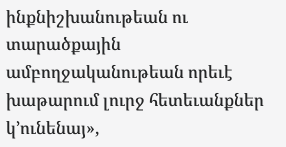ինքնիշխանութեան ու տարածքային ամբողջականութեան որեւէ խաթարում լուրջ հետեւանքներ կ՚ունենայ»,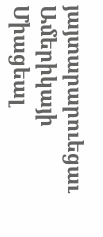յայտարարուեցաւ Ամերիկայի Միացեալ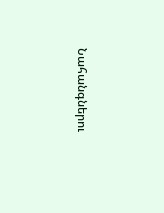Նահանգներու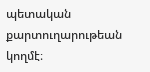պետական քարտուղարութեան կողմէ։